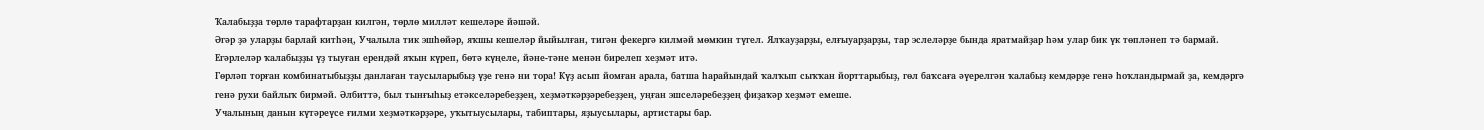Ҡалабыҙҙа төрлө тарафтарҙан килгән, төрлө милләт кешеләре йәшәй.
Әгәр ҙә уларҙы барлай китһәң, Учалыла тик эшһөйәр, яҡшы кешеләр йыйылған, тигән фекергә килмәй мөмкин түгел. Ялҡауҙарҙы, елғыуарҙарҙы, тар эслеләрҙе бында яратмайҙар һәм улар бик үк төпләнеп тә бармай. Егәрлеләр ҡалабыҙҙы үҙ тыуған ерендәй яҡын күреп, бөтә күңеле, йәне-тәне менән бирелеп хеҙмәт итә.
Гөрләп торған комбинатыбыҙҙы данлаған таусыларыбыҙ үҙе генә ни тора! Күҙ асып йомған арала, батша һарайындай ҡалҡып сыҡҡан йорттарыбыҙ, гөл баҡсаға әүерелгән ҡалабыҙ кемдәрҙе генә һоҡландырмай ҙа, кемдәргә генә рухи байлыҡ бирмәй. Әлбиттә, был тынғыһыҙ етәкселәребеҙҙең, хеҙмәткәрҙәребеҙҙең, уңған эшселәребеҙҙең фиҙаҡәр хеҙмәт емеше.
Учалының данын күтәреүсе ғилми хеҙмәткәрҙәре, уҡытыусылары, табиптары, яҙыусылары, артистары бар.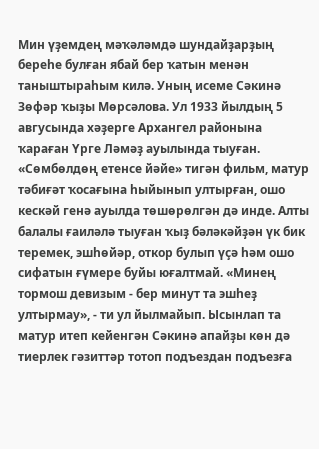Мин үҙемдең мәҡәләмдә шундайҙарҙың береһе булған ябай бер ҡатын менән таныштыраһым килә. Уның исеме Сәкинә Зөфәр ҡыҙы Мөрсәлова. Ул 1933 йылдың 5 авгусында хәҙерге Архангел районына ҡараған Үрге Ләмәҙ ауылында тыуған. «Сөмбөлдөң етенсе йәйе» тигән фильм, матур тәбиғәт ҡосағына һыйынып ултырған, ошо кескәй генә ауылда төшөрөлгән дә инде. Алты балалы ғаиләлә тыуған ҡыҙ бәләкәйҙән үк бик теремек, эшһөйәр, откор булып үҫә һәм ошо сифатын ғүмере буйы юғалтмай. «Минең тормош девизым - бер минут та эшһеҙ ултырмау», - ти ул йылмайып. Ысынлап та матур итеп кейенгән Сәкинә апайҙы көн дә тиерлек гәзиттәр тотоп подъездан подъезға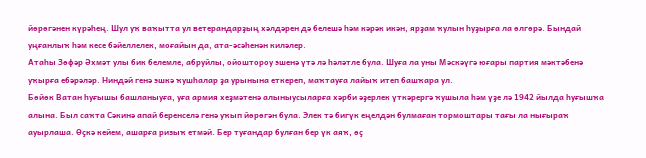йөрөгәнен күрәһең. Шул уҡ ваҡытта ул ветерандарҙың хәлдәрен дә белешә һәм кәрәк икән, ярҙам ҡулын һуҙырға ла өлгөрә. Бындай уңғанлыҡ һәм кесе бәйеллелек, моғайын да, ата-әсәһенән киләлер.
Атаһы Зөфәр Әхмәт улы бик белемле, абруйлы, ойоштороу эшенә үтә лә һәләтле була. Шуға ла уны Мәскәүгә юғары партия мәктәбенә уҡырға ебәрәләр. Ниндәй генә эшкә ҡушһалар ҙа урынына еткереп, маҡтауға лайыҡ итеп башҡара ул.
Бөйөк Ватан һуғышы башланыуға, уға армия хеҙмәтенә алыныусыларға хәрби әҙерлек үткәрергә ҡушыла һәм үҙе лә 1942 йылда һуғышҡа алына. Был саҡта Сәкинә апай беренселә генә уҡып йөрөгән була. Элек тә бигүк еңелдән булмаған тормоштары тағы ла нығыраҡ ауырлаша. Өҫкә кейем, ашарға ризыҡ етмәй. Бер туғандар булған бер үк аяҡ, өҫ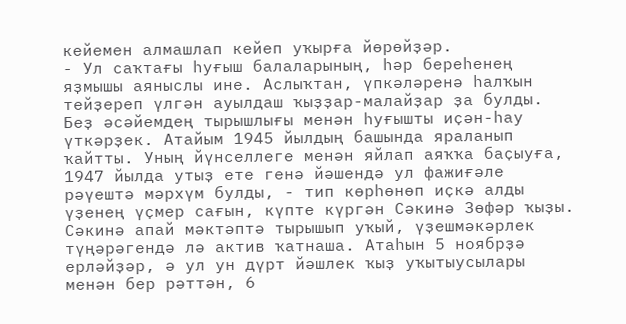кейемен алмашлап кейеп уҡырға йөрөйҙәр.
- Ул саҡтағы һуғыш балаларының, һәр береһенең яҙмышы аяныслы ине. Аслыҡтан, үпкәләренә һалҡын тейҙереп үлгән ауылдаш ҡыҙҙар-малайҙар ҙа булды. Беҙ әсәйемдең тырышлығы менән һуғышты иҫән-һау үткәрҙек. Атайым 1945 йылдың башында яраланып ҡайтты. Уның йүнселлеге менән яйлап аяҡҡа баҫыуға, 1947 йылда утыҙ ете генә йәшендә ул фажиғәле рәүештә мәрхүм булды, - тип көрһөнөп иҫкә алды үҙенең үҫмер сағын, күпте күргән Сәкинә Зөфәр ҡыҙы.
Сәкинә апай мәктәптә тырышып уҡый, үҙешмәкәрлек түңәрәгендә лә актив ҡатнаша. Атаһын 5 ноябрҙә ерләйҙәр, ә ул ун дүрт йәшлек ҡыҙ уҡытыусылары менән бер рәттән, 6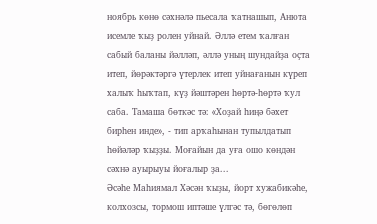ноябрь көнө сәхнәлә пьесала ҡатнашып, Анюта исемле ҡыҙ ролен уйнай. Әллә етем ҡалған сабый баланы йәлләп, әллә уның шундайҙа оҫта итеп, йөрәктәргә үтерлек итеп уйнағанын күреп халыҡ һыҡтап, күҙ йәштәрен һөртә-һөртә ҡул саба. Тамаша бөткәс тә: «Хоҙай һиңә бәхет бирһен инде», - тип арҡаһынан тупылдатып һөйәләр ҡыҙҙы. Моғайын да уға ошо көндән сәхнә ауырыуы йоғалыр ҙа...
Әсәһе Маһиямал Хәсән ҡыҙы, йорт хужабикәһе, колхозсы, тормош иптәше үлгәс тә, бөгөлөп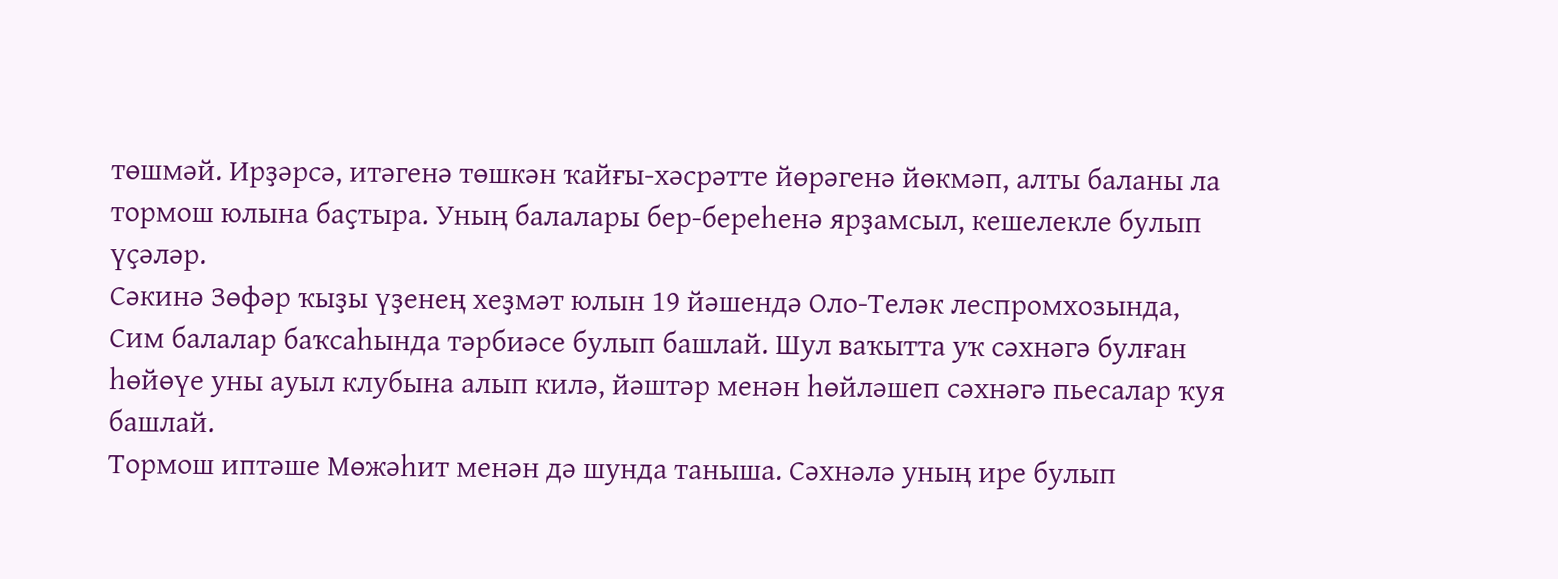төшмәй. Ирҙәрсә, итәгенә төшкән ҡайғы-хәсрәтте йөрәгенә йөкмәп, алты баланы ла тормош юлына баҫтыра. Уның балалары бер-береһенә ярҙамсыл, кешелекле булып үҫәләр.
Сәкинә Зөфәр ҡыҙы үҙенең хеҙмәт юлын 19 йәшендә Оло-Теләк леспромхозында, Сим балалар баҡсаһында тәрбиәсе булып башлай. Шул ваҡытта уҡ сәхнәгә булған һөйөүе уны ауыл клубына алып килә, йәштәр менән һөйләшеп сәхнәгә пьесалар ҡуя башлай.
Тормош иптәше Мөжәһит менән дә шунда таныша. Сәхнәлә уның ире булып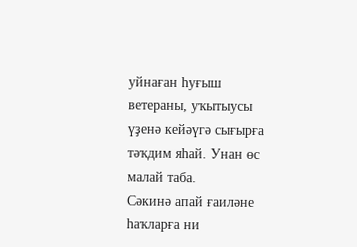уйнаған һуғыш ветераны, уҡытыусы үҙенә кейәүгә сығырға тәҡдим яһай. Унан өс малай таба.
Сәкинә апай ғаиләне һаҡларға ни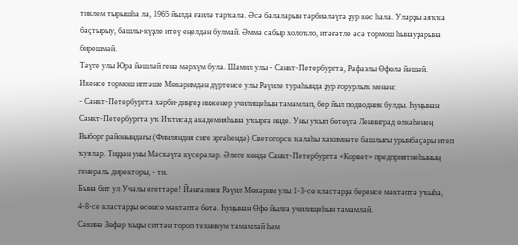тиклем тырышһа ла, 1965 йылда ғаилә тарҡала. Әсә балаларын тәрбиәләүгә ҙур көс һала. Уларҙы аяҡҡа баҫтырыу, башлы-күҙле итеү еңелдән булмай. Әммә сабыр холоҡло, итәғәтле әсә тормош һынауҙарына бирешмәй.
Тәүге улы Юра йәшләй генә мәрхүм була. Шамил улы - Санкт-Петербургта, Рафаэлы Өфөлә йәшәй. Икенсе тормош иптәше Мөкәримдән дүртенсе улы Рәүиле тураһында ҙур ғорурлыҡ менән:
- Санкт-Петербургта хәрби-диңгеҙ инженер училищеһын тамамлап, бер йыл подводник булды. Һуңынан Санкт-Петербургта уҡ Иҡтисад академияһына уҡырға инде. Уны уҡып бөтөүгә Ленинград өлкәһенең Выборг районындағы (Финляндия сиге эргәһендә) Светогорск ҡалаһы хакимиәте башлығы урынбаҫары итеп ҡуялар. Тиҙҙән уны Мәскәүгә күсерәләр. Әлеге көндә Санкт-Петербургта «Корвет» предприятиеһының генераль директоры, - ти.
Бына бит ул Учалы егеттәре! Йәнгәлиев Рәүил Мөкәрим улы 1-3-сө кластарҙа беренсе мәктәптә уҡыһа, 4-8-се кластарҙы өсөнсө мәктәптә бөтә. Һуңынан Өфө йылға училищеһын тамамлай.
Сәкинә Зөфәр ҡыҙы ситтән тороп техникум тамамлай һәм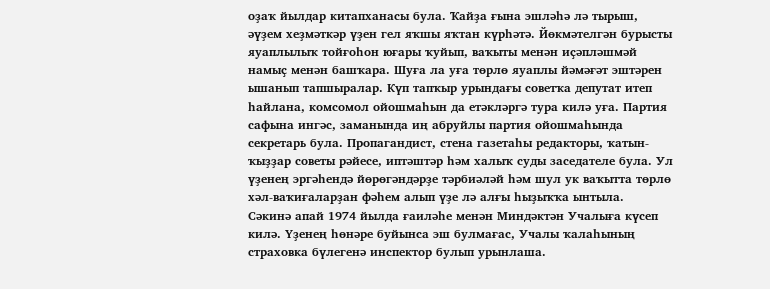оҙаҡ йылдар китапханасы була. Ҡайҙа ғына эшләһә лә тырыш, әүҙем хеҙмәткәр үҙен гел яҡшы яҡтан күрһәтә. Йөкмәтелгән бурысты яуаплылыҡ тойғоһон юғары ҡуйып, ваҡыты менән иҫәпләшмәй намыҫ менән башҡара. Шуға ла уға төрлө яуаплы йәмәғәт эштәрен ышанып тапшыралар. Күп тапҡыр урындағы советҡа депутат итеп һайлана, комсомол ойошмаһын да етәкләргә тура килә уға. Партия сафына ингәс, заманында иң абруйлы партия ойошмаһында секретарь була. Пропагандист, стена газетаһы редакторы, ҡатын-ҡыҙҙар советы рәйесе, иптәштәр һәм халыҡ суды заседателе була. Ул үҙенең эргәһендә йөрөгәндәрҙе тәрбиәләй һәм шул ук ваҡытта төрлө хәл-ваҡиғаларҙан фәһем алып үҙе лә алғы һыҙыҡҡа ынтыла.
Сәкинә апай 1974 йылда ғаиләһе менән Миндәктән Учалыға күсеп килә. Үҙенең һөнәре буйынса эш булмағас, Учалы ҡалаһының страховка бүлегенә инспектор булып урынлаша.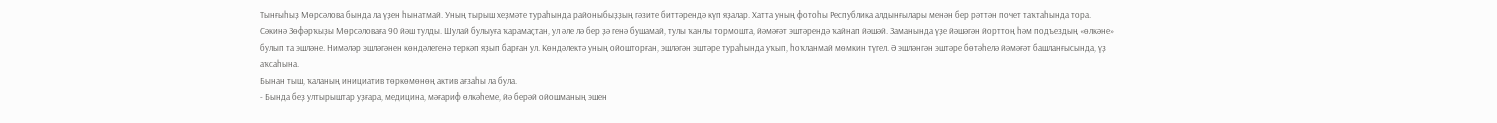Тынғыһыҙ Мөрсәлова бында ла үҙен һынатмай. Уның тырыш хеҙмәте тураһында районыбыҙҙың гәзите биттәрендә күп яҙалар. Хатта уның фотоһы Республика алдынғылары менән бер рәттән почет таҡтаһында тора.
Сәкинә Зөфәрҡыҙы Мөрсәловаға 90 йәш тулды. Шулай булыуға ҡарамаҫтан, ул әле лә бер ҙә генә бушамай, тулы ҡанлы тормошта, йәмәғәт эштәрендә ҡайнап йәшәй. Заманында үҙе йәшәгән йорттоң һәм подъездың «өлкәне» булып та эшләне. Нимәләр эшләгәнен көндәлегенә теркәп яҙып барған ул. Көндәлектә уның ойошторған, эшләгән эштәре тураһында уҡып, һоҡланмай мөмкин түгел. Ә эшләнгән эштәре бөтәһелә йәмәғәт башланғысында, үҙ аҡсаһына.
Бынан тыш, ҡаланың инициатив төркөмөнөң актив ағзаһы ла була.
- Бында беҙ ултырыштар уҙғара, медицина, мәғариф өлкәһеме, йә берәй ойошманың эшен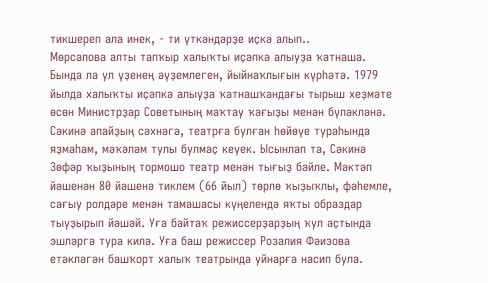тикшереп ала инек, - ти үткәндәрҙе иҫкә алып..
Мөрсәлова алты тапҡыр халыҡты иҫәпкә алыуҙа ҡатнаша. Бында ла ул үҙенең әүҙемлеген, йыйнаҡлығын күрһәтә. 1979 йылда халыҡты иҫәпкә алыуҙа ҡатнашҡандағы тырыш хеҙмәте өсөн Министрҙар Советының маҡтау ҡағыҙы менән бүләкләнә.
Сәкинә апайҙың сәхнәгә, театрға булған һөйөүе тураһында яҙмаһам, мәҡәләм тулы булмаҫ кеүек. Ысынлап та, Сәкинә Зөфәр ҡыҙының тормошо театр менән тығыҙ бәйле. Мәктәп йәшенән 80 йәшенә тиклем (66 йыл) төрлө ҡыҙыҡлы, фәһемле, сағыу ролдәре менән тамашасы күңелендә яҡты образдар тыуҙырып йәшәй. Уға байтаҡ режиссерҙарҙың ҡул аҫтында эшләргә тура килә. Уға баш режиссер Розалия Фәизова етәкләгән башҡорт халыҡ театрында уйнарға насип була.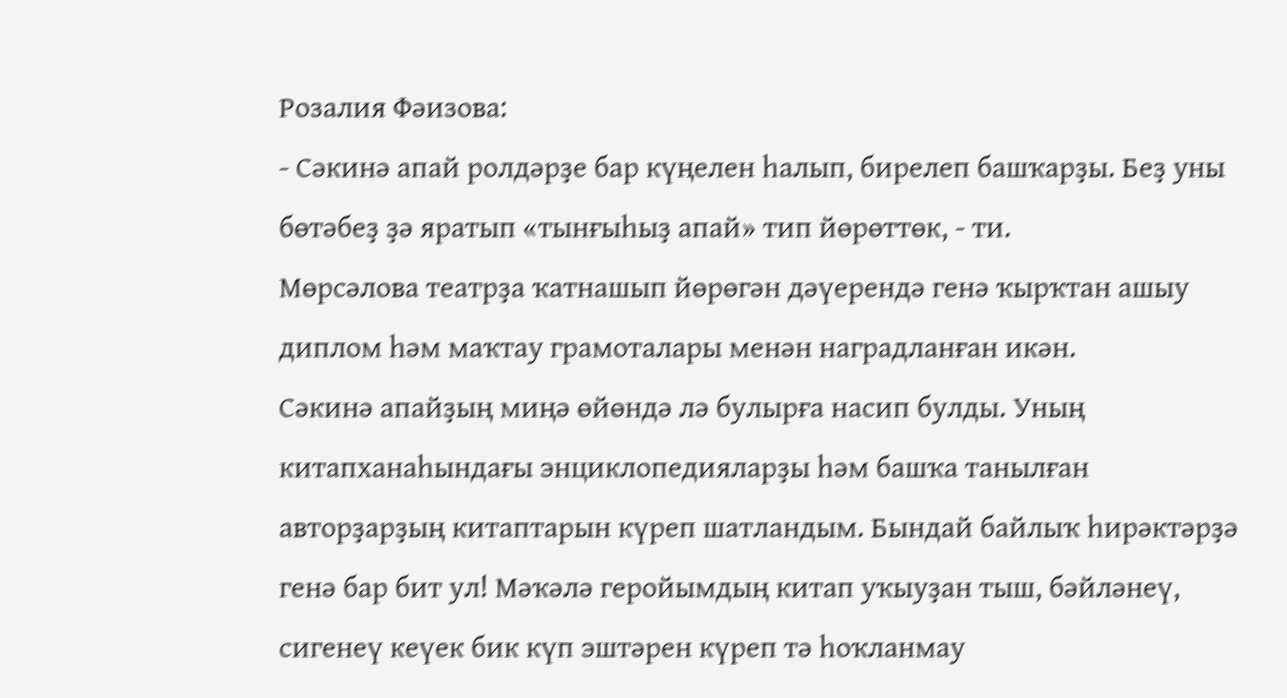Розалия Фәизова:
- Сәкинә апай ролдәрҙе бар күңелен һалып, бирелеп башҡарҙы. Беҙ уны бөтәбеҙ ҙә яратып «тынғыһыҙ апай» тип йөрөттөк, - ти.
Мөрсәлова театрҙа ҡатнашып йөрөгән дәүерендә генә ҡырҡтан ашыу диплом һәм маҡтау грамоталары менән наградланған икән.
Сәкинә апайҙың миңә өйөндә лә булырға насип булды. Уның китапханаһындағы энциклопедияларҙы һәм башҡа танылған авторҙарҙың китаптарын күреп шатландым. Бындай байлыҡ һирәктәрҙә генә бар бит ул! Мәҡәлә геройымдың китап уҡыуҙан тыш, бәйләнеү, сигенеү кеүек бик күп эштәрен күреп тә һоҡланмау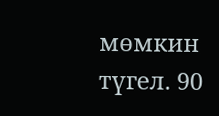мөмкин түгел. 90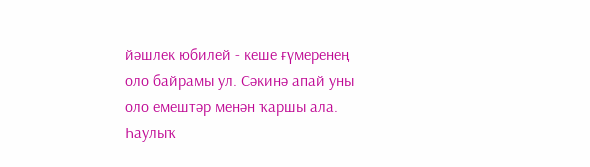йәшлек юбилей - кеше ғүмеренең оло байрамы ул. Сәкинә апай уны оло емештәр менән ҡаршы ала. Һаулыҡ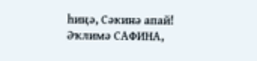һиңә, Сәкинә апай!
Әҡлимә САФИНА,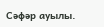Сәфәр ауылы.